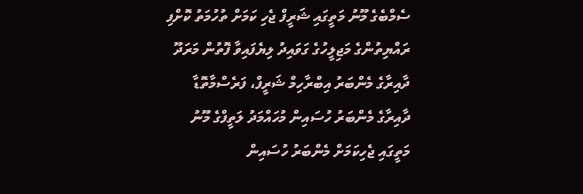ސެމްބެގެ މޫނު މަތީގައި ޝަރީފް ޖެހި ކަމަށް ތުހުމަތު ކޮށްފި
ރައްޔިތުންގެ މަޖިލީހުގެ ގަވައިދު ލިޔެފައިވާ ފޮތުން މަރަދޫ ދާއިރާގެ މެންބަރު އިބްރާހިމް ޝަރީފް، ފަރެސްމާތޮޑާ ދާއިރާގެ މެންބަރު ހުސައިން މުހައްމަދު ލަތީފްގެ މޫނު މަތީގައި ޖެހިކަމަށް މެންބަރު ހުސައިން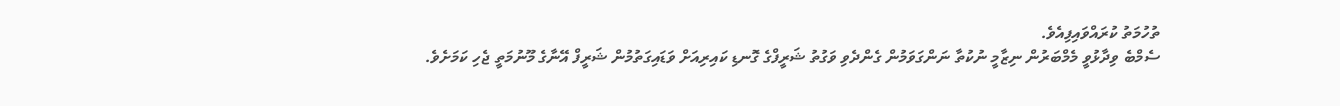ތުހުމަތު ކުރައްވައިފިއެވެ.
ސެމްބެ ވިދާޅުވީ މެމްބަރުން ނިޒާމީ ނުކުތާ ނަންގަވަމުން ގެންދެވި ވަގުތު ޝަރީފްގެ ގޮނޑި ކައިރިއަށް ވަޑައިގަތުމުން ޝަރީފް އޭނާގެ މޫނުމަތީ ޖެހި ކަމަށެވެ.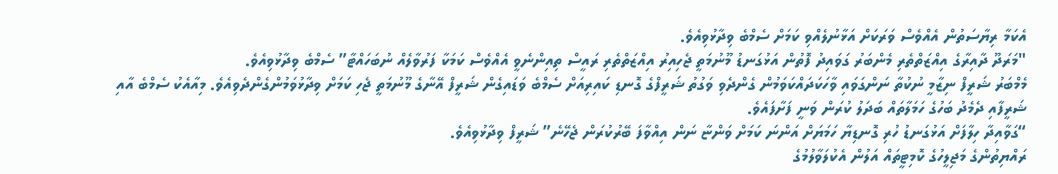އެކަމާ ރިޔާސަތުން އެއްވެސް ވަރަކަށް އަޅާނުލެއްވި ކަމަށް ސެމްބެ ވިދާޅުވިއެވެ.
"މަރަދޫ ދާއިރާގެ އިއްޒަތްތެރި މެންބަރު ގަވައިދު ފޮތުން އަޅުގަނޑު މޫނުމަތީ ޖެހިއިރު އިއްޒަތްތެރި ރައީސް ތިއިންނެވީ އެއްވެސް ކަމަކާ ފަރުވާލެއް ނުބަހައްޓާ” ސެމްބެ ވިދާޅުވިއެވެ.
މެމްބަރު ޝަރީފް ނިޒާމީ ނުކުތާ ނަންގަވައި ވާހަކަދައްކަވަމުން ގެންދެވި ވަގުތު ޝަރީފްގެ ގޮނޑި ކައިރިއަށް ސެމްބެ ވަޑައިގެން ޝަރީފް އޭނާގެ މޫނުމަތީ ޖެހި ކަމަށް ވިދާޅުވަމުންގެންދެވިއެވެ. މިއާއެކު ސެމްބެ އާއި ޝަރީފާއި ދެމެދު ބަހުގެ ހަމަލާތައް ބަދަލު ކުރަން ވަނީ ފަށާފައެވެ.
“ގަވާއިދާ ހިލާފަށް އަޅުގަނޑު ހުރި ގޮނޑިޔާ ހަމަޔަށް އަންނަ ކަމަށް ވަންޏާ ނަން އިއްވާފަ ބޭރުކުރަން ޖެހޭނެ” ޝަރީފް ވިދާޅުވިއެވެ.
ރައްޔިތުންގެ މަޖިލީހުގެ ކޮމިޓީތައް އަލުން އެކުލަވާލުމުގެ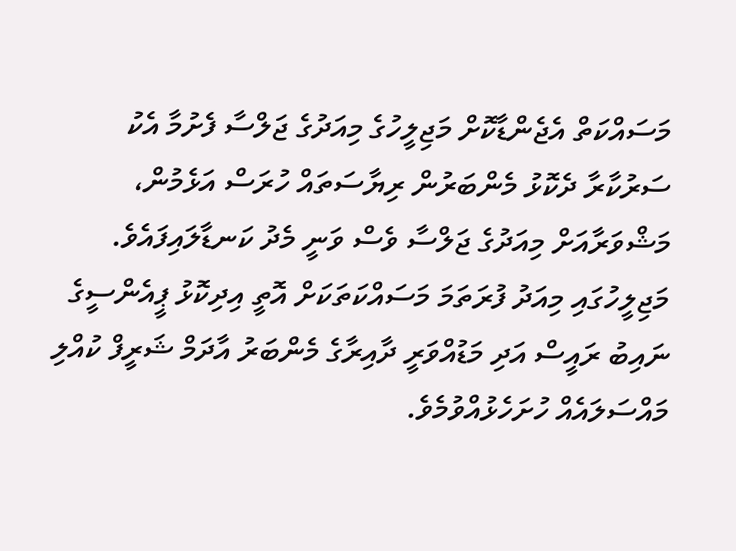މަސައްކަތް އެޖެންޑާކޮށް މަޖިލީހުގެ މިއަދުގެ ޖަލްސާ ފެށުމާ އެކު ސަރުކާރާ ދެކޮޅު މެންބަރުން ރިޔާސަތައް ހުރަސް އަޅެމުން، މަޝްވަރާއަށް މިއަދުގެ ޖަލްސާ ވެސް ވަނީ މެދު ކަނޑާލައިފައެވެ.
މަޖިލީހުގައި މިއަދު ފުރަތަމަ މަސައްކަތަކަށް އޮތީ އިދިކޮޅު ޕީއެންސީގެ ނައިބު ރައީސް އަދި މަޑުއްވަރީ ދާއިރާގެ މެންބަރު އާދަމް ޝަރީފް ކުއްލި މައްސަލައެއް ހުށަހެޅުއްވުމެވެ.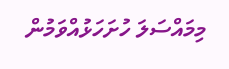މިމައްސަލަ ހުށަހަޅުއްވަމުން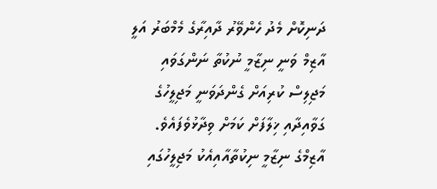ދަނިކޮށް މެދު ހެންވޭރު ދާއިރާގެ މެމްބަރު އަލީ އާޒިމް ވަނީ ނިޒާމީ ނުކުތާ ނަންގަވައި މަޖިލިސް ކުރިއަށް ގެންދަވަނީ މަޖިލީހުގެ ގަވާއިދާއި ޚިލާފަށް ކަމަށް ވިދާޅުވެފައެވެ.
އާޒިމްގެ ނިޒާމީ ނިކުތާއާއިއެކު މަޖިލީހުގައި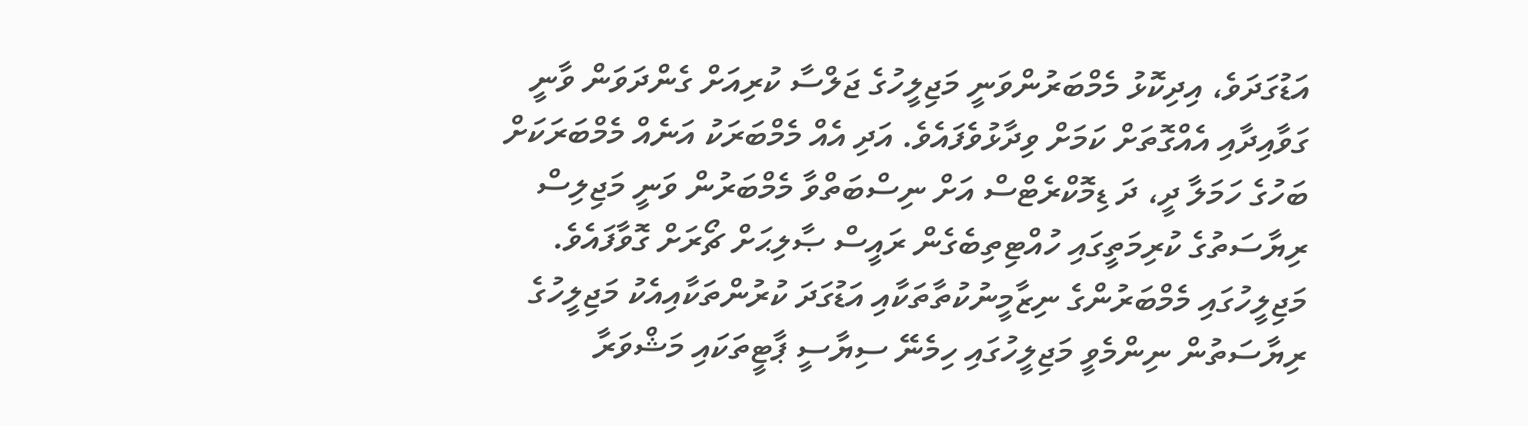އަޑުގަދަވެ، އިދިކޮޅު މެމްބަރުންވަނީ މަޖިލީހުގެ ޖަލްސާ ކުރިއަށް ގެންދަވަން ވާނީ ގަވާއިދާއި އެއްގޮތަށް ކަމަށް ވިދާޅުވެފައެވެ. އަދި އެއް މެމްބަރަކު އަނެއް މެމްބަރަކަށް ބަހުގެ ހަމަލާ ދީ، ދަ ޑިމޮކްރެޓްސް އަށް ނިސްބަތްވާ މެމްބަރުން ވަނީ މަޖިލިސް ރިޔާސަތުގެ ކުރިމަތީގައި ހުއްޓިތިބެގެން ރައީސް ޞާލިޙަށް ޗޯރަށް ގޮވާފައެވެ.
މަޖިލީހުގައި މެމްބަރުންގެ ނިޒާމީނުކުތާތަކާއި އަޑުގަދަ ކުރުންތަކާއިއެކު މަޖިލީހުގެ ރިޔާސަތުން ނިންމެވީ މަޖިލީހުގައި ހިމެނޭ ސިޔާސީ ޕާޓީތަކައި މަޝްވަރާ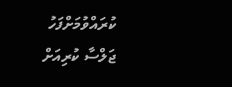ކުރައްވުމަށްފަހު ޖަލްސާ ކުރިއަށް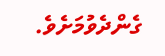ގެންދެވުމަށެވެ.